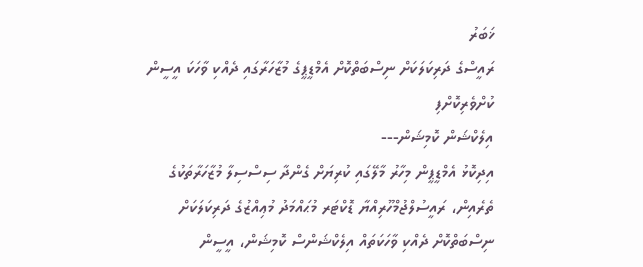ޚަބަރު
ރައީސްގެ ދަރިކަލަކަށް ނިސްބަތްކޮށް އެމްޑީޕީގެ މުޒާހަރާގައި ދެއްކި ވާހަކަ އީސީން ކުށްވެރިކޮށްފި
އިލެކްޝަން ކޮމިޝަން---
އިދިކޮޅު އެމްޑީޕީން މިހާރު މާލޭގައި ކުރިޔަށް ގެންދާ ސިސްސިލާ މުޒާހަރާތަކުގެ ތެރެއިން، ރައީސުލްޖުމްހޫރިއްޔާ ޑޮކްޓަރ މުޙައްމަދު މުޢިއްޒުގެ ދަރިކަލަކަށް ނިސްބަތްކޮށް ދެއްކި ވާހަކަތައް އިލެކްޝަންސް ކޮމިޝަން، އީސީން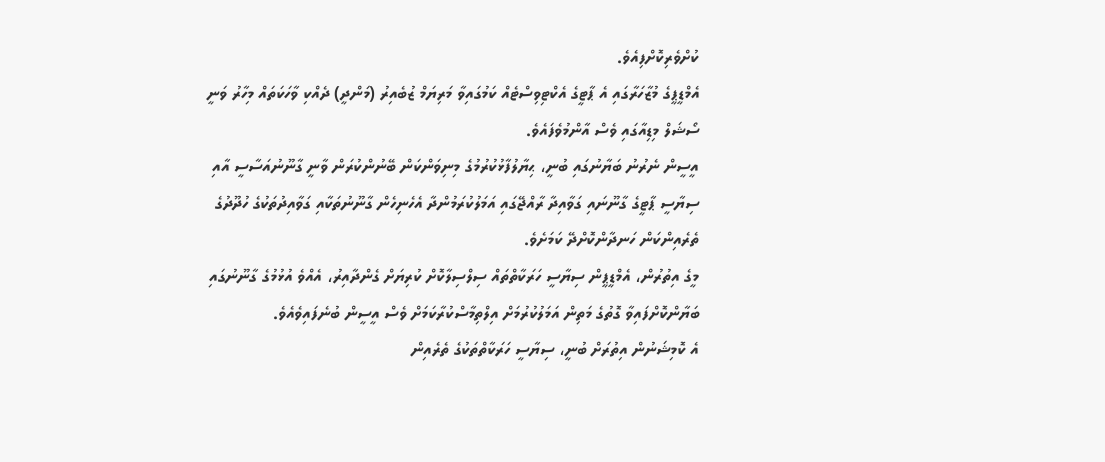ކުށްވެރިކޮށްފިއެވެ.
އެމްޑީޕީގެ މުޒާހަރާގައި އެ ޕާޓީގެ އެކްޓިވިސްޓެއް ކަމުގައިވާ މަރިޔަމް ޒުބެއިރު (މަންދީ) ދެއްކި ވާހަކަތައް މިހާރު ވަނީ ސޯޝަލް މިޑިއާގައި ވެސް އާންމުވެފައެވެ.
އީސީން ނެރުނު ބަޔާނުގައި ބުނީ، ޙިޔާލުފާޅުކުރުމުގެ މިނިވަންކަން ބޭނުންކުރަން ވާނީ ގާނޫނުއަސާސީ އާއި ސިޔާސީ ޕާޓީގެ ގާނޫނައި ގަވާއިދާ ރާއްޖޭގައި އަމަލުކުރަމުންދާ އެހެނިހެން ގާނޫނުތަކާއި ގަވާއިދުތަކުގެ ހުދޫދުގެ ތެރެއިންކަން ހަނދާންކޮށްދޭ ކަމަށެވެ.
މީގެ އިތުރުން، އެމްޑީޕީން ސިޔާސީ ހަރަކާތްތައް ސިލްސިލާކޮށް ކުރިޔަށް ގެންދާއިރު، އެއްވެ އުޅުމުގެ ގާނޫނުގައި ބަޔާންކޮށްފައިވާ ގޮތުގެ މަތިން އަމަލުކުރުމަށް އިލްތިމާސްކުރާކަމަށް ވެސް އީސީން ބުނެފައިވެއެވެ.
އެ ކޮމިޝަނުން އިތުރަށް ބުނީ، ސިޔާސީ ހަރަކާތްތަކުގެ ތެރެއިން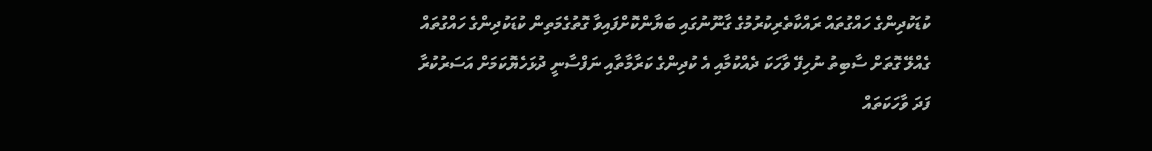ކުޑަކުދިންގެ ހައްގުތައް ރައްކާތެރިކުރުމުގެ ގާނޫނުގައި ބަޔާންކޮށްފައިވާ ގޮތުގެމަތިން ކުޑަކުދިންގެ ހައްގުތައް ގެއްލޭ ގޮތަށް ސާބިތު ނުހިފޭ ވާހަކަ ދެއްކުމާއި އެ ކުދިންގެ ކަރާމާތާއި ނަފްސާނީ ދުޅަހެޔޮކަމަށް އަސަރުކުރާ ފަދަ ވާހަކަތައް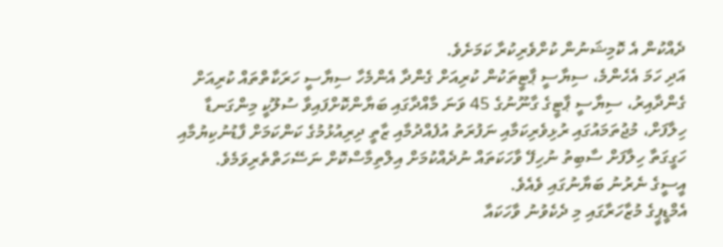ދެއްކުން އެ ކޮމިޝަނުން ކުށްވެރިކުރާ ކަމަށެވެ.
އަދި ހަމަ އެހެންމެ، ސިޔާސީ ޕާޓީތަކުން ކުރިއަށް ގެންދާ އެންމެހާ ސިޔާސީ ހަރަކާތްތައް ކުރިއަށް ގެންދާއިރު، ސިޔާސީ ޕާޓީގެ ގާނޫނުގެ 45 ވަނަ މާއްދާގައި ބަޔާންކޮށްފައިވާ ސުލޫކީ މިންގަނޑާ ހިލާފަށް، މުޖުތަމައުގައި ރުޅިވެރިކަމާއި ނަފުރަތު އުފެއްދުމާއި ޒާތީ ދިރިއުޅުމުގެ ކަންކަމަށް ފާޑުނުކިޔުމާއި ހަގީގަތާ ހިލާފަށް ސާބިތު ނުހިފޭ ވާހަކަތައް ނުދެއްކުމަށް އިލްތިމާސްކޮށް ނަސޭހަތްތެރިވަމެވެ.
އީސީގެ ނެރުނު ބަޔާނުގައި ވެއެވެ.
އެމްޑީޕީގެ މުޒާހަރާގައި މި ދެކެވުނު ވާހަކައާ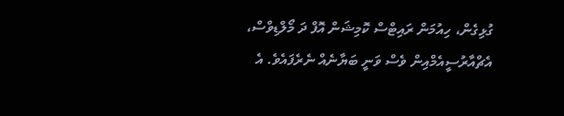ގުޅިގެން، ހިއުމަން ރައިޓްސް ކޮމިޝަން އޮފް ދަ މޯލްޑިވްސް، އެޗްއާރުސީއެމްއިން ވެސް ވަނީ ބަޔާނެއް ނެރެފައެވެ. އެ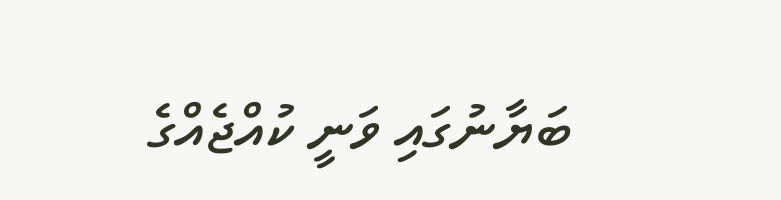ބަޔާނުގައި ވަނީ ކުއްޖެއްގެ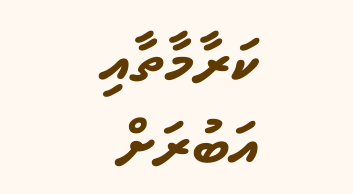ކަރާމާތާއި އަބުރަށް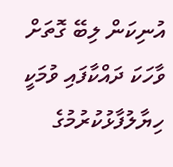އުނިކަން ލިބޭ ގޮތަށް ވާހަކަ ދައްކާފައި ވުމަކީ ހިޔާލުފާޅުކުރުމުގެ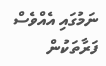ނަމުގައި އެއްވެސް ފަރާތަކުން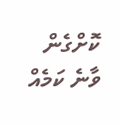ކޮށްގެން ވާނެ ކަމެއް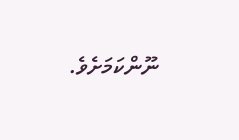ނޫންކަމަށެވެ.